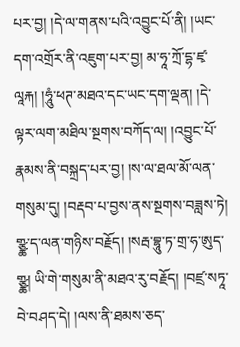པར་བྱ། །དེ་ལ་གནས་པའི་འབྱུང་པོ་ནི། །ཡང་དག་འགྲོར་ནི་འཇུག་པར་བྱ། མ་ཧཱ་ཀྲོ་དྷ་ཛྭ་ལཱརྐ། །ཧཱུཾ་ཕཊ་མཐའ་དང་ཡང་དག་ལྡན། །དེ་ལྟར་ལག་མཐིལ་སྔགས་བཀོད་ལ། །འབྱུང་པོ་རྣམས་ནི་བསྐྲད་པར་བྱ། །ས་ལ་ཐལ་མོ་ལན་གསུམ་དུ། །བརྡབ་པ་བྱས་ནས་སྔགས་བཟླས་ཏེ། གྩྪ་ད་ལན་གཉིས་བརྗོད། །སརྦ་བྷཱུ་ཏ་གྲ་ཧ་ཨུད་གྩྪ། ཡི་གེ་གསུམ་ནི་མཐའ་རུ་བརྗོད། །བཛྲ་སཏཱ་བེ་བཤད་དེ། །ལས་ནི་ཐམས་ཅད་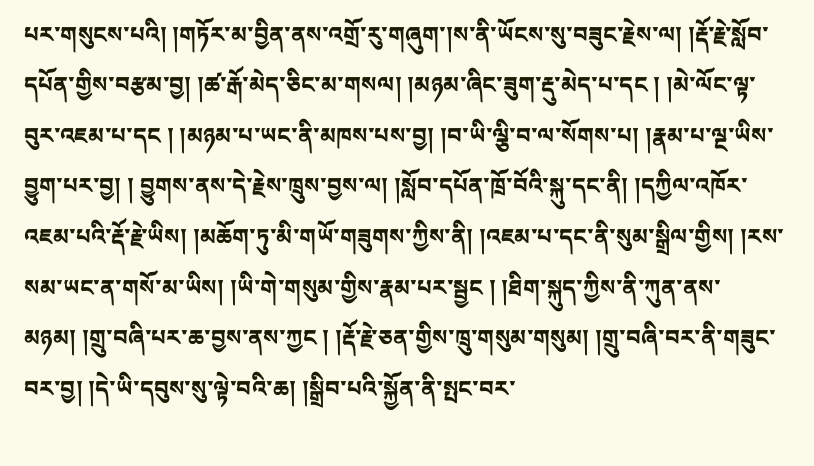པར་གསུངས་པའི། །གཏོར་མ་བྱིན་ནས་འགྲོ་རུ་གཞུག་།ས་ནི་ཡོངས་སུ་བཟུང་རྗེས་ལ། །རྡོ་རྗེ་སློབ་དཔོན་གྱིས་བརྩམ་བྱ། །ཚ་རྒོ་མེད་ཅིང་མ་གསལ། །མཉམ་ཞིང་ཟུག་རྡུ་མེད་པ་དང ། །མེ་ལོང་ལྟ་བུར་འཇམ་པ་དང ། །མཉམ་པ་ཡང་ནི་མཁས་པས་བྱ། །བ་ཡི་ལྕི་བ་ལ་སོགས་པ། །རྣམ་པ་ལྔ་ཡིས་བྱུག་པར་བྱ། ། བྱུགས་ནས་དེ་རྗེས་ཁྲུས་བྱས་ལ། །སློབ་དཔོན་ཁྲོ་བོའི་སྐུ་དང་ནི། །དཀྱིལ་འཁོར་འཇམ་པའི་རྡོ་རྗེ་ཡིས། །མཆོག་ཏུ་མི་གཡོ་གཟུགས་ཀྱིས་ནི། །འཇམ་པ་དང་ནི་སུམ་སྒྲིལ་གྱིས། །རས་སམ་ཡང་ན་གསོ་མ་ཡིས། །ཡི་གེ་གསུམ་གྱིས་རྣམ་པར་སྦྱང ། །ཐིག་སྐུད་ཀྱིས་ནི་ཀུན་ནས་མཉམ། །གྲུ་བཞི་པར་ཆ་བྱས་ནས་ཀྱང ། །རྡོ་རྗེ་ཅན་གྱིས་ཁྲུ་གསུམ་གསུམ། །གྲུ་བཞི་བར་ནི་གཟུང་བར་བྱ། །དེ་ཡི་དབུས་སུ་ལྟེ་བའི་ཆ། །སྒྲིབ་པའི་སྐྱོན་ནི་སྤང་བར་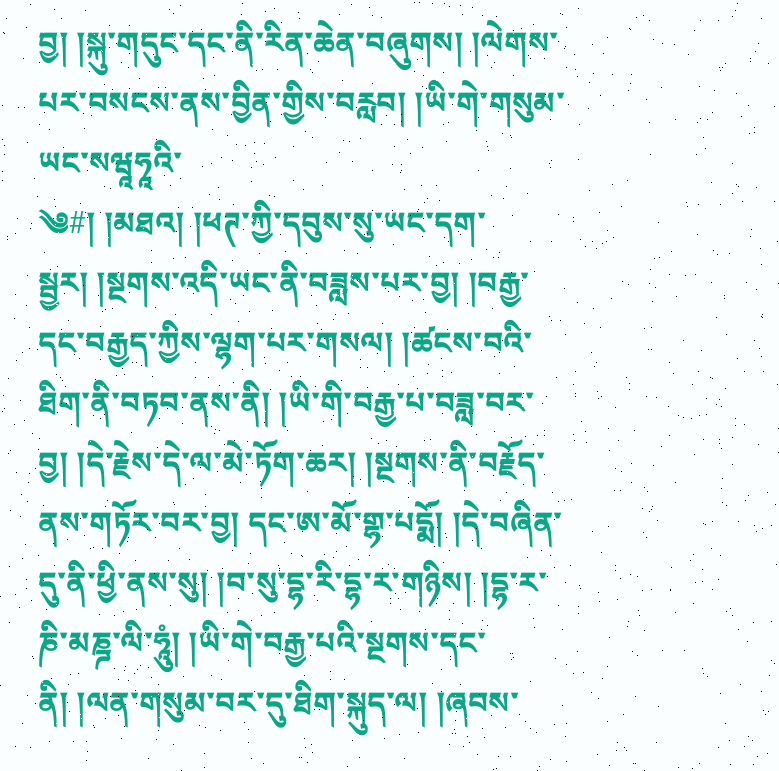བྱ། །སྐུ་གདུང་དང་ནི་རིན་ཆེན་བཞུགས། །ལེགས་པར་བསངས་ནས་བྱིན་གྱིས་བརླབ། །ཡི་གེ་གསུམ་ཡང་སཝཱཧཱའི་
༄#། །མཐའ། །ཕཊ་ཀྱི་དབུས་སུ་ཡང་དག་སྦྱར། །སྔགས་འདི་ཡང་ནི་བཟླས་པར་བྱ། །བརྒྱ་དང་བརྒྱད་ཀྱིས་ལྷག་པར་གསལ། །ཚངས་བའི་ཐིག་ནི་བཏབ་ནས་ནི། །ཡི་གི་བརྒྱ་པ་བཟླ་བར་བྱ། །དེ་རྗེས་དེ་ལ་མེ་ཏོག་ཆར། །སྔགས་ནི་བརྗོད་ནས་གཏོར་བར་བྱ། དང་ཨ་མོ་གྷ་པདྨོ། །དེ་བཞིན་དུ་ནི་ཕྱི་ནས་སུ། །བ་སུ་དྷ་རི་དྷ་ར་གཉིས། །དྷ་ར་ཎི་མཎྜ་ལི་ཧཱུཾ། །ཡི་གེ་བརྒྱ་པའི་སྔགས་དང་ནི། །ལན་གསུམ་བར་དུ་ཐིག་སྐུད་ལ། །ཞབས་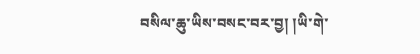བསིལ་ཆུ་ཡིས་བསང་བར་བྱ། །ཡི་གེ་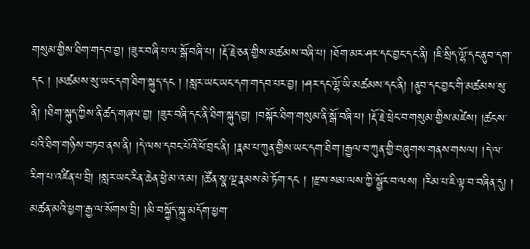གསུམ་གྱིས་ཐིག་གདབ་བྱ། །ཟུར་བཞི་པ་ལ་སྒོ་བཞི་པ། །རྡོ་རྗེ་ཅན་གྱིས་མཚམས་བཞི་པ། །ཐོག་མར་ཤར་དང་བྱང་དང་ནི། །ཇི་སྲིད་ལྷོ་དང་ནུབ་དག་དང ། །མཚམས་སུ་ཡང་དག་ཐིག་སྐུད་དང ། །སླར་ཡང་ཡང་དག་གདབ་པར་བྱ། །ཤར་དང་ལྷོ་ཡི་མཚམས་དང་ནི། །ནུབ་དང་བྱང་གི་མཚམས་སུ་ནི། །ཐིག་སྐུད་ཀྱིས་ནི་ཚད་གཞལ་བྱ། །ཟུར་བཞི་དང་ནི་ཐིག་སྐུད་བྱ། །བསྐོར་ཐིག་གསུམ་ནི་སྒོ་བཞི་པ། །རྡོ་རྗེ་ཕྲེང་བ་གསུམ་གྱིས་མཛེས། །ཚངས་པའི་ཐིག་གཉིས་བཏབ་ནས་ནི། །དེ་ལས་དབང་པོའི་ཕོ་བྲང་ནི། །རྣམ་པ་ཀུན་གྱིས་ཡང་དག་ཐིག་།རྒྱལ་བ་ཀུན་གྱི་བཞུགས་གནས་གསལ། །དེ་ལ་རིག་པ་འཛིན་པ་བྲི། །སླར་ཡང་རིན་ཆེན་ཕྱེ་མ་འ་མ། །ཚོན་སྣ་ལྔ་རྣམས་མེ་ཏོག་དང ། །རྫས་སམ་ལས་ཀྱི་སྦྱོར་བ་ལས། །རིམ་པ་ཇི་ལྟ་བ་བཞིན་དུ། །
མཚན་མའི་ཕྱག་རྒྱ་ལ་སོགས་བྲི། །མི་བསྐྱོད་སྐུ་མདོག་ཕྱག་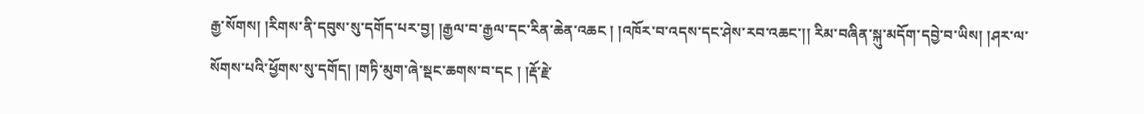རྒྱ་སོགས། །རིགས་ནི་དབུས་སུ་དགོད་པར་བྱ། །རྒྱལ་བ་རྒྱལ་དང་རིན་ཆེན་འཆང ། །འཁོར་བ་འདས་དང་ཤེས་རབ་འཆང་།། རིམ་བཞིན་སྐུ་མདོག་དབྱེ་བ་ཡིས། །ཤར་ལ་སོགས་པའི་ཕྱོགས་སུ་དགོད། །གཏི་མུག་ཞེ་སྡང་ཆགས་བ་དང ། །རྡོ་རྗེ་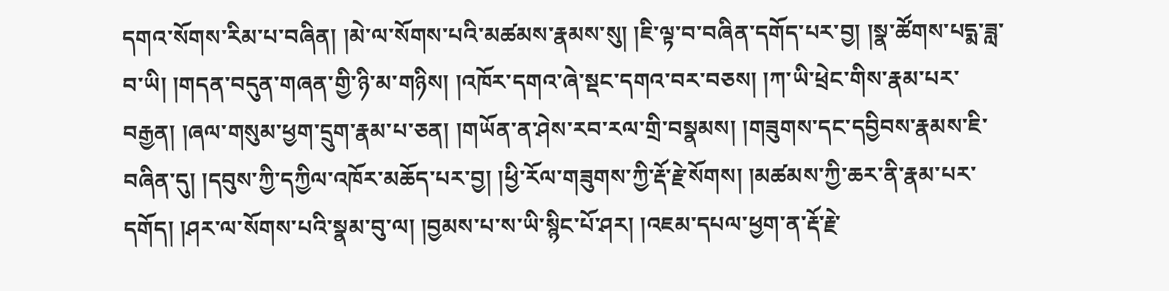དགའ་སོགས་རིམ་པ་བཞིན། །མེ་ལ་སོགས་པའི་མཚམས་རྣམས་སུ། །ཇི་ལྟ་བ་བཞིན་དགོད་པར་བྱ། །སྣ་ཚོགས་པདྨ་ཟླ་བ་ཡི། །གདན་བདུན་གཞན་གྱི་ཉི་མ་གཉིས། །འཁོར་དགའ་ཞེ་སྡང་དགའ་བར་བཅས། །ཀ་ཡི་ཕྲེང་གིས་རྣམ་པར་བརྒྱན། །ཞལ་གསུམ་ཕྱག་དྲུག་རྣམ་པ་ཅན། །གཡོན་ན་ཤེས་རབ་རལ་གྲི་བསྣམས། །གཟུགས་དང་དབྱིབས་རྣམས་ཇི་བཞིན་དུ། །དབུས་ཀྱི་དཀྱིལ་འཁོར་མཆོད་པར་བྱ། །ཕྱི་རོལ་གཟུགས་ཀྱི་རྡོ་རྗེ་སོགས། །མཚམས་ཀྱི་ཆར་ནི་རྣམ་པར་དགོད། །ཤར་ལ་སོགས་པའི་སྣམ་བུ་ལ། །བྱམས་པ་ས་ཡི་སྙིང་པོ་ཤར། །འཇམ་དཔལ་ཕྱག་ན་རྡོ་རྗེ་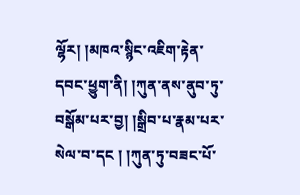ལྷོར། །མཁའ་སྙིང་འཇིག་རྟེན་དབང་ཕྱུག་ནི། །ཀུན་ནས་ནུབ་ཏུ་བསྒོམ་པར་བྱ། །སྒྲིབ་པ་རྣམ་པར་སེལ་བ་དང ། །ཀུན་ཏུ་བཟང་པོ་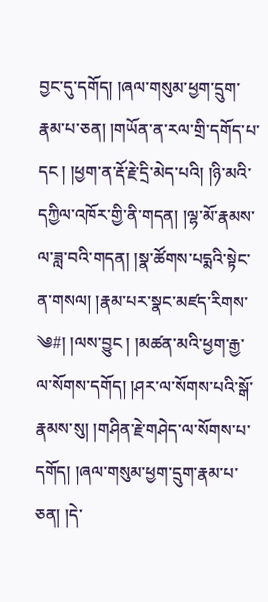བྱང་དུ་དགོད། །ཞལ་གསུམ་ཕྱག་དྲུག་རྣམ་པ་ཅན། །གཡོན་ན་རལ་གྲི་དགོད་པ་དང ། །ཕྱག་ན་རྡོ་རྗེ་དྲི་མེད་པའི། །ཉི་མའི་དཀྱིལ་འཁོར་གྱི་ནི་གདན། །ལྷ་མོ་རྣམས་ལ་ཟླ་བའི་གདན། །སྣ་ཚོགས་པདྨའི་སྟེང་ན་གསལ། །རྣམ་པར་སྣང་མཛད་རིགས་
༄#། །ལས་བྱུང ། །མཚན་མའི་ཕྱག་རྒྱ་ལ་སོགས་དགོད། །ཤར་ལ་སོགས་པའི་སྒོ་རྣམས་སུ། །གཤིན་རྗེ་གཤེད་ལ་སོགས་པ་དགོད། །ཞལ་གསུམ་ཕྱག་དྲུག་རྣམ་པ་ཅན། །དེ་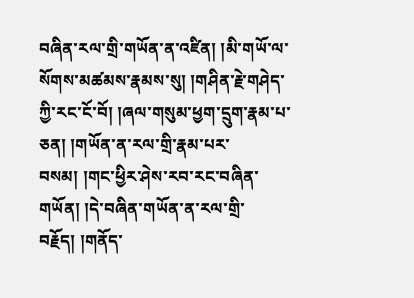བཞིན་རལ་གྲི་གཡོན་ན་འཛིན། །མི་གཡོ་ལ་སོགས་མཚམས་རྣམས་སུ། །གཤིན་རྗེ་གཤེད་ཀྱི་རང་ངོ་བོ། །ཞལ་གསུམ་ཕྱག་དྲུག་རྣམ་པ་ཅན། །གཡོན་ན་རལ་གྲི་རྣམ་པར་བསམ། །གང་ཕྱིར་ཤེས་རབ་རང་བཞིན་གཡོན། །དེ་བཞིན་གཡོན་ན་རལ་གྲི་བརྗོད། །གནོད་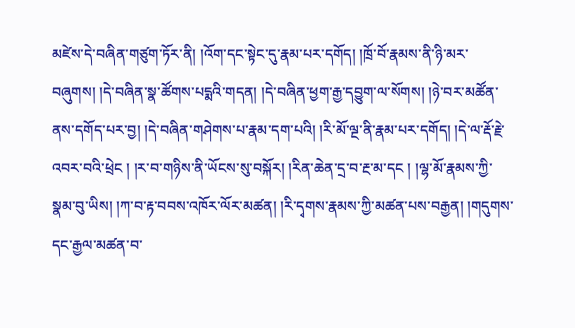མཛེས་དེ་བཞིན་གཙུག་ཏོར་ནི། །འོག་དང་སྟེང་དུ་རྣམ་པར་དགོད། །ཁྲོ་བོ་རྣམས་ནི་ཉི་མར་བཞུགས། །དེ་བཞིན་སྣ་ཚོགས་པདྨའི་གདན། །དེ་བཞིན་ཕྱག་རྒྱ་དབྱུག་ལ་སོགས། །ཉེ་བར་མཚོན་ནས་དགོད་པར་བྱ། །དེ་བཞིན་གཤེགས་པ་རྣམ་དག་པའི། །རི་མོ་ལྔ་ནི་རྣམ་པར་དགོད། །དེ་ལ་རྡོ་རྗེ་འབར་བའི་ཕྲེང ། །ར་བ་གཉིས་ནི་ཡོངས་སུ་བསྐོར། །རིན་ཆེན་དྲ་བ་རྔ་མ་དང ། །ལྷ་མོ་རྣམས་ཀྱི་སྣམ་བུ་ཡིས། །ཀ་བ་རྟ་བབས་འཁོར་ལོར་མཚན། །རི་དྭགས་རྣམས་ཀྱི་མཚན་པས་བརྒྱན། །གདུགས་དང་རྒྱལ་མཚན་བ་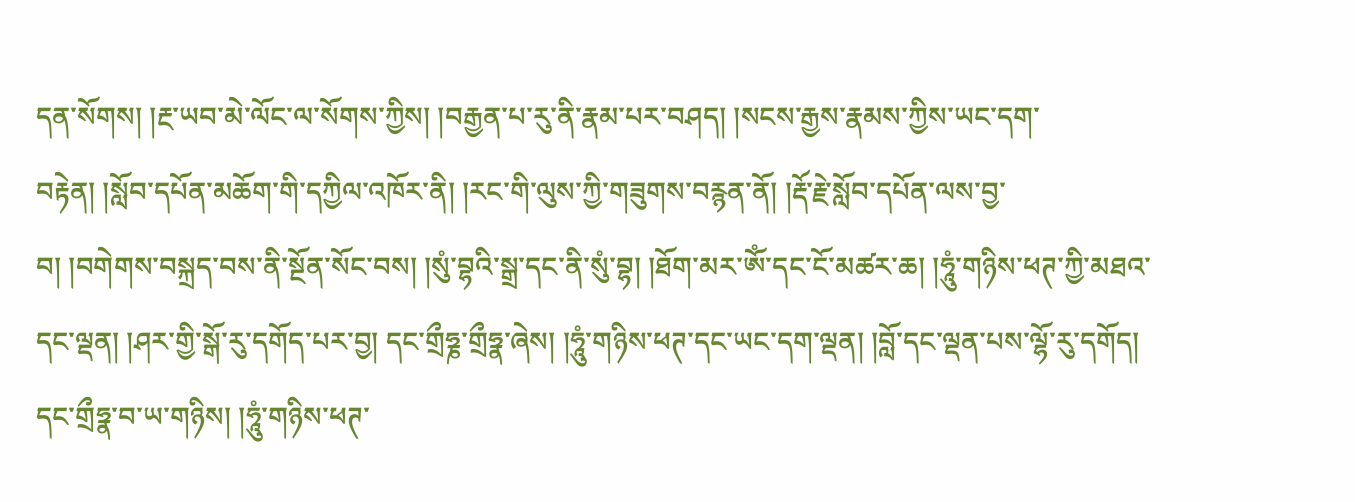དན་སོགས། །རྔ་ཡབ་མེ་ལོང་ལ་སོགས་ཀྱིས། །བརྒྱན་པ་རུ་ནི་རྣམ་པར་བཤད། །སངས་རྒྱས་རྣམས་ཀྱིས་ཡང་དག་བརྟེན། །སློབ་དཔོན་མཆོག་གི་དཀྱིལ་འཁོར་ནི། །རང་གི་ལུས་ཀྱི་གཟུགས་བརྙན་ནོ། །རྡོ་རྗེ་སློབ་དཔོན་ལས་བྱ་
བ། །བགེགས་བསྐྲད་བས་ནི་སྔོན་སོང་བས། །སུཾ་བྷའི་སྒྲ་དང་ནི་སུཾ་བྷ། །ཐོག་མར་ཨོཾ་དང་ངོ་མཚར་ཆ། །ཧཱུཾ་གཉིས་ཕཊ་ཀྱི་མཐའ་དང་ལྡན། །ཤར་གྱི་སྒོ་རུ་དགོད་པར་བྱ། དང་གྲྀཧྞ་གྲྀཧྣ་ཞེས། །ཧཱུཾ་གཉིས་ཕཊ་དང་ཡང་དག་ལྡན། །བློ་དང་ལྡན་པས་ལྷོ་རུ་དགོད། དང་གྲྀཧྣ་བ་ཡ་གཉིས། །ཧཱུཾ་གཉིས་ཕཊ་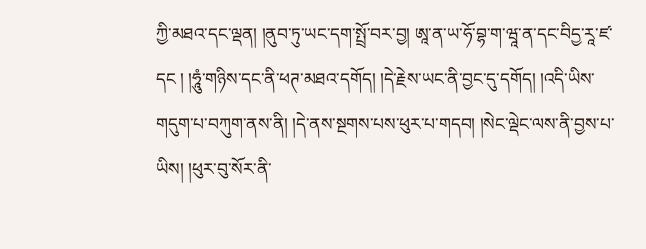ཀྱི་མཐའ་དང་ལྡན། །ནུབ་ཏུ་ཡང་དག་སྤྲོ་བར་བྱ། ཨཱ་ན་ཡ་ཧོ་བྷ་ག་ཝཱ་ན་དང་བིདྱ་རཱ་ཛ་དང ། །ཧཱུཾ་གཉིས་དང་ནི་ཕཊ་མཐའ་དགོད། །དེ་རྗེས་ཡང་ནི་བྱང་དུ་དགོད། །འདི་ཡིས་གདུག་པ་བཀུག་ནས་ནི། །དེ་ནས་སྔགས་པས་ཕུར་པ་གདབ། །སེང་ལྡེང་ལས་ནི་བྱས་པ་ཡིས། །ཕུར་བུ་སོར་ནི་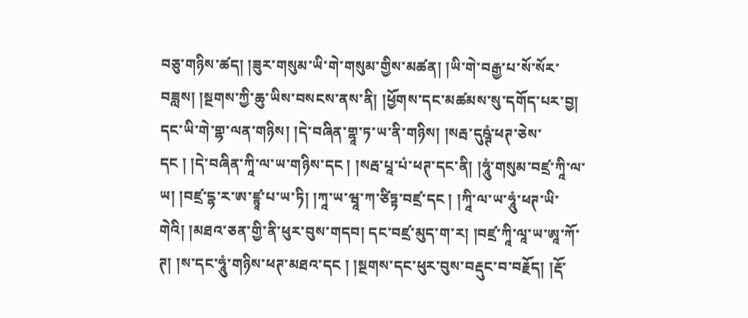བཅུ་གཉིས་ཚད། །ཟུར་གསུམ་ཡི་གེ་གསུམ་གྱིས་མཚན། །ཡི་གེ་བརྒྱ་པ་སོ་སོར་བཟླས། །སྔགས་ཀྱི་ཆུ་ཡིས་བསངས་ནས་ནི། །ཕྱོགས་དང་མཚམས་སུ་དགོད་པར་བྱ། དང་ཡི་གེ་གྷ་ལན་གཉིས། །དེ་བཞིན་གྷཱ་ཏ་ཡ་ནི་གཉིས། །སརྦ་དུཥྚཾ་ཕཊ་ཅེས་དང ། །དེ་བཞིན་ཀཱི་ལ་ཡ་གཉིས་དང ། །སརྦ་པཱ་པཾ་ཕཊ་དང་ནི། །ཧཱུཾ་གསུམ་བཛྲ་ཀཱི་ལ་ཡ། །བཛྲ་དྷ་ར་ཨ་ཛྙཱ་པ་ཡ་ཏི། །ཀཱ་ཡ་ཝཱ་ཀ་ཙིཏྟ་བཛྲ་དང ། །ཀཱི་ལ་ཡ་ཧཱུཾ་ཕཊ་ཡི་གེའི། །མཐའ་ཅན་གྱི་ནི་ཕུར་བུས་གདབ། དང་བཛྲ་མུད་ག་ར། །བཛྲ་ཀཱི་ལཱ་ཡ་ཨཱ་ཀོ་ཊ། །ས་དང་ཧཱུཾ་གཉིས་ཕཊ་མཐའ་དང ། །སྔགས་དང་ཕུར་བུས་བརྡུང་བ་བརྗོད། །རྡོ་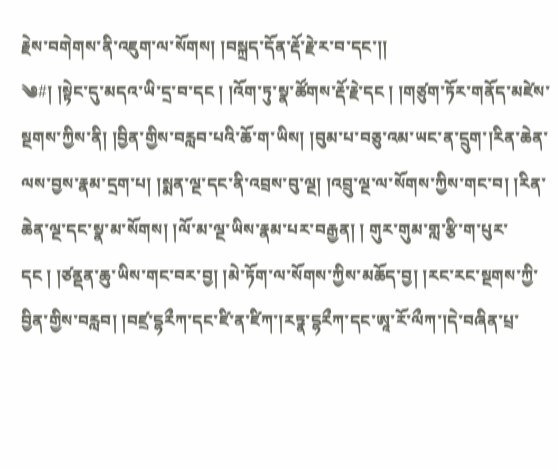རྗེས་བགེགས་ནི་འཇུག་ལ་སོགས། །བསྐྲད་དོན་རྡོ་རྗེ་ར་བ་དང་།།
༄#། །སྟེང་དུ་མདའ་ཡི་དྲ་བ་དང ། །འོག་ཏུ་སྣ་ཚོགས་རྡོ་རྗེ་དང ། །གཙུག་ཏོར་གནོད་མཛེས་སྔགས་ཀྱིས་ནི། །བྱིན་གྱིས་བརླབ་པའི་ཆོ་ག་ཡིས། །བུམ་པ་བཅུ་འམ་ཡང་ན་དྲུག་།རིན་ཆེན་ལས་བྱས་རྣམ་དྲག་པ། །སྨན་ལྔ་དང་ནི་འབྲས་བུ་ལྔ། །འབྲུ་ལྔ་ལ་སོགས་ཀྱིས་གང་བ། །རིན་ཆེན་ལྔ་དང་སྣ་མ་སོགས། །ལོ་མ་ལྔ་ཡིས་རྣམ་པར་བརྒྱན། ། གུར་གུམ་གླ་རྩི་ག་པུར་དང ། །ཙནྡན་ཆུ་ཡིས་གང་བར་བྱ། །མེ་ཏོག་ལ་སོགས་ཀྱིས་མཆོད་བྱ། །རང་རང་སྔགས་ཀྱི་བྱིན་གྱིས་བརླབ། །བཛྲ་དྷརྀཀ་དང་ཛི་ན་ཛིཀ་།རཏྣ་དྷརྀཀ་དང་ཨཱ་རོ་ལྀཀ་།དེ་བཞིན་པྲ་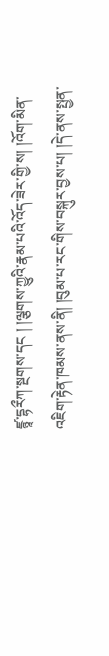ཛྙཱ་དྷརྀཀ་སྔགས་དང ། །ལྕགས་ཀྱུའི་རྣམ་པའི་འོད་ཟེར་གྱི་ས། །འོག་མིན་འཇིག་རྟེན་ཁམས་ནས་ནི། །བུམ་པ་རང་གིས་བསྐུར་བྱས་པ། །དེ་ནས་སྤྱན་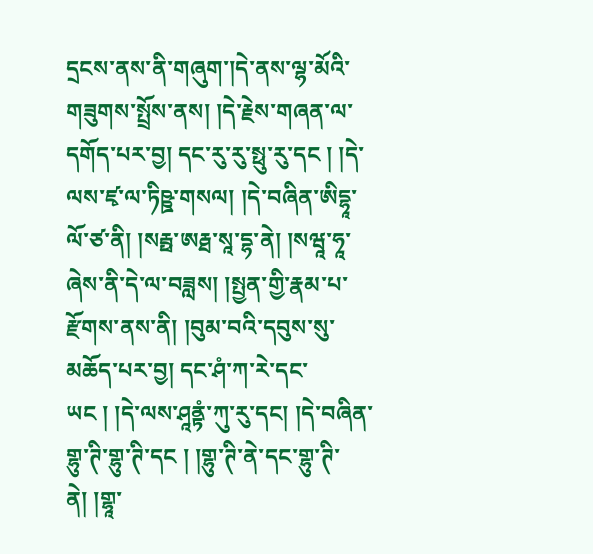དྲངས་ནས་ནི་གཞུག་།དེ་ནས་ལྷ་མོའི་གཟུགས་སྤྲོས་ནས། །དེ་རྗེས་གཞན་ལ་དགོད་པར་བྱ། དང་རུ་རུ་སྥུ་རུ་དང ། །དེ་ལས་ཛྭ་ལ་ཏིཥྛ་གསལ། །དེ་བཞིན་ཨིདྷཱ་ལོ་ཙ་ནི། །སརྦྥ་ཨརྠ་སཱ་དྷ་ནེ། །སཝཱ་ཧཱ་ཞེས་ནི་དེ་ལ་བཟླས། །སྤྱན་གྱི་རྣམ་པ་རྫོགས་ནས་ནི། །བུམ་བའི་དབུས་སུ་མཆོད་པར་བྱ། དང་ཤཾ་ཀ་རེ་དང་ཡང ། །དེ་ལས་ཤཱནྟཾ་ཀུ་རུ་དང། །དེ་བཞིན་གྷུ་ཊི་གྷུ་ཊི་དང ། །གྷུ་ཊི་ནེ་དང་གྷུ་ཊི་ནེ། །གྷཱ་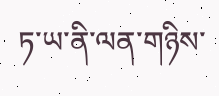ཏ་ཡ་ནི་ལན་གཉིས་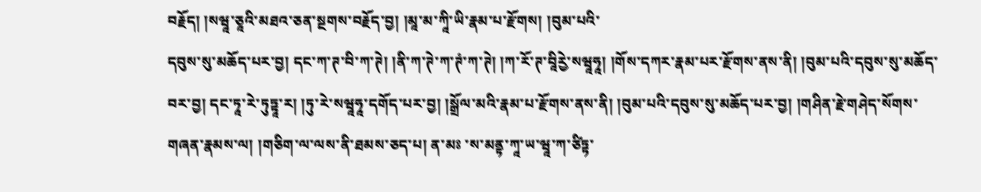བརྗོད། །སཝཱ་ཅཱའི་མཐའ་ཅན་སྔགས་བརྗོད་བྱ། །མཱ་མ་ཀཱི་ཡི་རྣམ་པ་རྫོགས། །བུམ་པའི་
དབུས་སུ་མཆོད་པར་བྱ། དང་ཀ་ཊ་བི་ཀ་ཊེ། །ནི་ཀ་ཊེ་ཀ་ཊཾ་ཀ་ཊེ། །ཀ་རོ་ཊ་བཱིརྱེ་སཝཱཧཱ། །གོས་དཀར་རྣམ་པར་རྫོགས་ནས་ནི། །བུམ་པའི་དབུས་སུ་མཆོད་བར་བྱ། དང་ཏཱ་རེ་ཏུཏྟཱ་ར། །ཏུ་རེ་སཝཱཧཱ་དགོད་པར་བྱ། །སྒྲོལ་མའི་རྣམ་པ་རྫོགས་ནས་ནི། །བུམ་པའི་དབུས་སུ་མཆོད་པར་བྱ། །གཤིན་རྗེ་གཤེད་སོགས་གཞན་རྣམས་ལ། །གཅིག་ལ་ལས་ནི་ཐམས་ཅད་པ། ན་མཿ ་ས་མནྟ་ཀཱ་ཡ་ཝཱ་ཀ་ཙིཏྟ་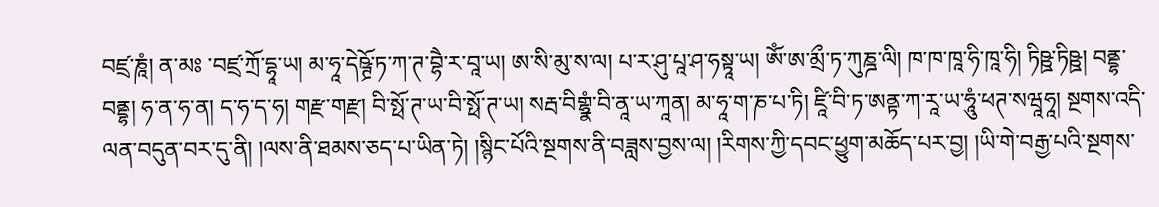བཛྲ་ཎཱཾ། ན་མཿ ་བཛྲ་ཀྲོ་དྷཱ་ཡ། མ་ཧཱ་དེཥྚྲོ་ཏ་ཀ་ཊ་བྷཻ་ར་བཱ་ཡ། ཨ་སི་མུ་ས་ལ། པ་ར་ཤུ་པཱ་ཤ་ཧསྟཱ་ཡ། ཨོཾ་ཨ་མྲྀ་ཏ་ཀུཎྜ་ལི། ཁ་ཁ་ཁཱ་ཧི་ཁཱ་ཧི། ཏིཥྛ་ཏིཥྛ། བནྡྷ་བནྡྷ། ཧ་ན་ཧ་ན། ད་ཧ་ད་ཧ། གརྫ་གརྫ། བི་སྥོ་ཊ་ཡ་བི་སྥོ་ཊ་ཡ། སརྦ་བིགྷྣཾ་བི་ནཱ་ཡ་ཀཱན། མ་ཧཱ་ག་ཎ་པ་ཏི། ཛཱི་བི་ཏ་ཨནྟ་ཀ་རཱ་ཡ་ཧཱུཾ་ཕཊ་སཝཱཧཱ། སྔགས་འདི་ལན་བདུན་བར་དུ་ནི། །ལས་ནི་ཐམས་ཅད་པ་ཡིན་ཏེ། །སྙིང་པོའི་སྔགས་ནི་བཟླས་བྱས་ལ། །རིགས་ཀྱི་དབང་ཕྱུག་མཆོད་པར་བྱ། །ཡི་གེ་བརྒྱ་པའི་སྔགས་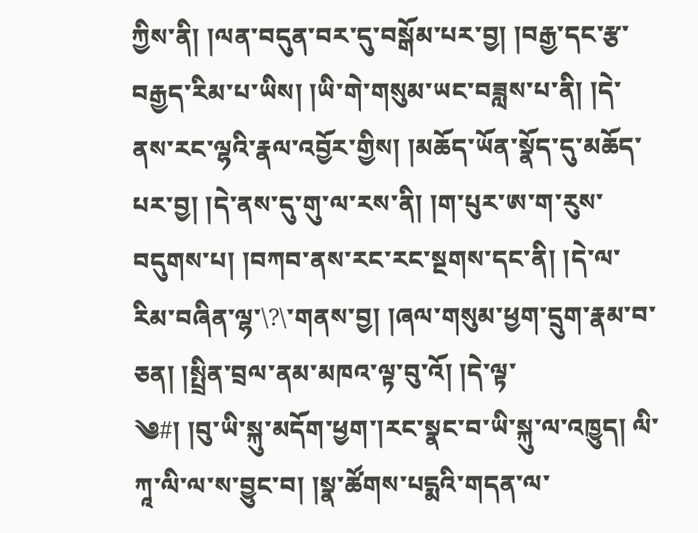ཀྱིས་ནི། །ལན་བདུན་བར་དུ་བསྒོམ་པར་བྱ། །བརྒྱ་དང་རྩ་བརྒྱད་རིམ་པ་ཡིས། །ཡི་གེ་གསུམ་ཡང་བཟླས་པ་ནི། །དེ་ནས་རང་ལྷའི་རྣལ་འབྱོར་གྱིས། །མཆོད་ཡོན་སྣོད་དུ་མཆོད་པར་བྱ། །དེ་ནས་དུ་གུ་ལ་རས་ནི། །ག་པུར་ཨ་ག་རུས་བདུགས་པ། །བཀབ་ནས་རང་རང་སྔགས་དང་ནི། །དེ་ལ་རིམ་བཞིན་ལྷ་\?\་གནས་བྱ། །ཞལ་གསུམ་ཕྱག་དྲུག་རྣམ་བ་ཅན། །སྤྲིན་བྲལ་ནམ་མཁའ་ལྟ་བུ་འོ། །དེ་ལྟ་
༄#། །བུ་ཡི་སྐུ་མདོག་ཕྱག་།རང་སྣང་བ་ཡི་སྐུ་ལ་འཁྱུད། ལི་ཀཱ་ལི་ལ་ས་བྱུང་བ། །སྣ་ཚོགས་པདྨའི་གདན་ལ་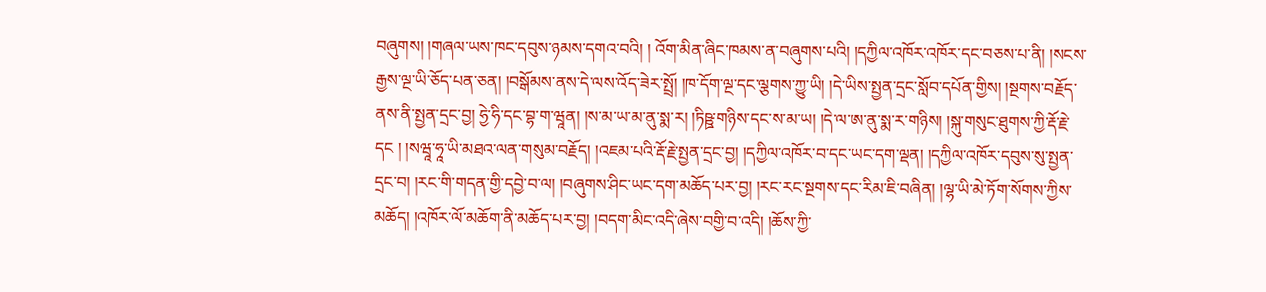བཞུགས། །གཞལ་ཡས་ཁང་དབུས་ཉམས་དགའ་བའི། ། འོག་མིན་ཞིང་ཁམས་ན་བཞུགས་པའི། །དཀྱིལ་འཁོར་འཁོར་དང་བཅས་པ་ནི། །སངས་རྒྱས་ལྔ་ཡི་ཅོད་པན་ཅན། །བསྒོམས་ནས་དེ་ལས་འོད་ཟེར་སྤྲོ། །ཁ་དོག་ལྔ་དང་ལྕགས་ཀྱུ་ཡི། །དེ་ཡིས་སྤྱན་དྲང་སློབ་དཔོན་གྱིས། །སྔགས་བརྗོད་ནས་ནི་སྤྱན་དྲང་བྱ། ཧྱེ་ཧི་དང་བྷ་ག་ཝཱན། །ས་མ་ཡ་མ་ནུ་སྨ་ར། །ཏིཥྛ་གཉིས་དང་ས་མ་ཡ། །དེ་ལ་ཨ་ནུ་སྨ་ར་གཉིས། །སྐུ་གསུང་ཐུགས་ཀྱི་རྡོ་རྗེ་དང ། །སཝཱ་ཧཱ་ཡི་མཐའ་ལན་གསུམ་བརྗོད། །འཇམ་པའི་རྡོ་རྗེ་སྤྱན་དྲང་བྱ། །དཀྱིལ་འཁོར་བ་དང་ཡང་དག་ལྡན། །དཀྱིལ་འཁོར་དབུས་སུ་སྤྱན་དྲང་བ། །རང་གི་གདན་གྱི་དབྱེ་བ་ལ། །བཞུགས་ཤིང་ཡང་དག་མཆོད་པར་བྱ། །རང་རང་སྔགས་དང་རིམ་ཇི་བཞིན། །ལྷ་ཡི་མེ་ཏོག་སོགས་ཀྱིས་མཆོད། །འཁོར་ལོ་མཆོག་ནི་མཆོད་པར་བྱ། །བདག་མིང་འདི་ཞེས་བགྱི་བ་འདི། །ཆོས་ཀྱི་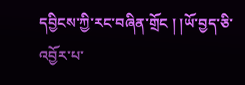དབྱིངས་ཀྱི་རང་བཞིན་གྲོང ། །ཡོ་བྱད་ཅི་འབྱོར་པ་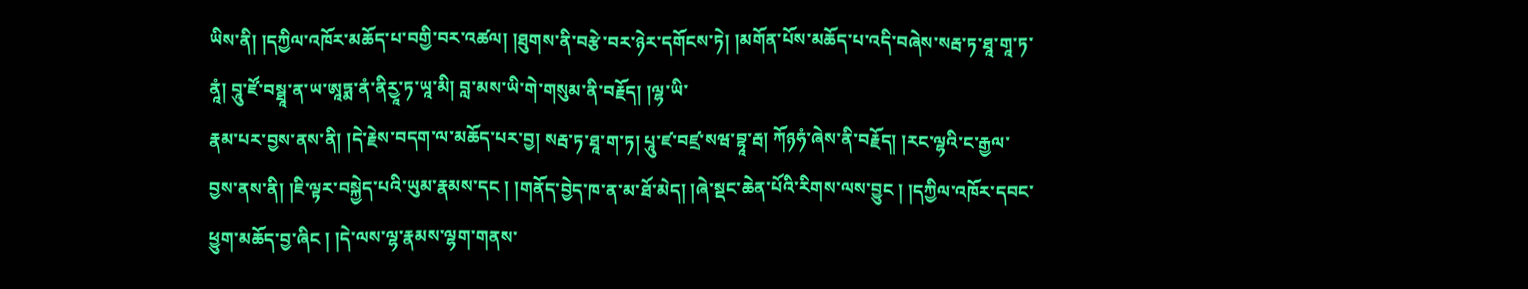ཡིས་ནི། །དཀྱིལ་འཁོར་མཆོད་པ་བགྱི་བར་འཚལ། །ཐུགས་ནི་བརྩེ་བར་ཉེར་དགོངས་ཏེ། །མགོན་པོས་མཆོད་པ་འདི་བཞེས་སརྦ་ཏ་ཐཱ་གཱ་ཏ་ནཱཾ། བཱུ་ཛོ་བསྠཱ་ན་ཡ་ཨཱཏྨ་ནཾ་ནིརྱཱ་ཏ་ཡཱ་མི། བླ་མས་ཡི་གེ་གསུམ་ནི་བརྗོད། །ལྷ་ཡི་
རྣམ་པར་བྱས་ནས་ནི། །དེ་རྗེས་བདག་ལ་མཆོད་པར་བྱ། སརྦ་ཏ་ཐཱ་ག་ཏ། པཱུ་ཛ་བཛྲ་སཝ་བྷཱ་རྦ། ཀོཉཧཾ་ཞེས་ནི་བརྗོད། །རང་ལྷའི་ང་རྒྱལ་བྱས་ནས་ནི། །ཇི་ལྟར་བསྐྱེད་པའི་ཡུམ་རྣམས་དང ། །གནོད་བྱེད་ཁ་ན་མ་ཐོ་མེད། །ཞེ་སྡང་ཆེན་པོའི་རིགས་ལས་བྱུང ། །དཀྱིལ་འཁོར་དབང་ཕྱུག་མཆོད་བྱ་ཞིང ། །དེ་ལས་ལྷ་རྣམས་ལྷག་གནས་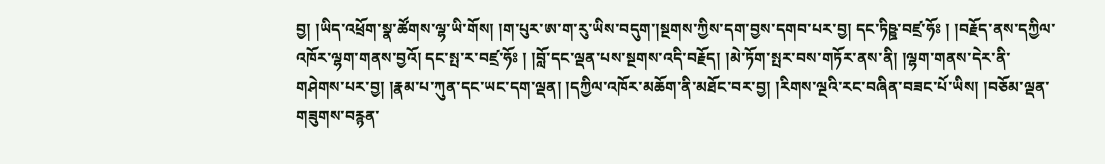བྱ། །ཡིད་འཕྲོག་སྣ་ཚོགས་ལྷ་ཡི་གོས། །ག་པུར་ཨ་ག་རུ་ཡིས་བདུག་།སྔགས་ཀྱིས་དག་བྱས་དགབ་པར་བྱ། དང་ཏིཥྛ་བཛྲ་ཧོཿ ། །བརྗོད་ནས་དཀྱིལ་འཁོར་ལྷག་གནས་བྱའོ། དང་སྤ་ར་བཛྲ་ཧོཿ ། །བློ་དང་ལྡན་པས་སྔགས་འདི་བརྗོད། །མེ་ཏོག་སྤར་བས་གཏོར་ནས་ནི། །ལྷག་གནས་དེར་ནི་གཤེགས་པར་བྱ། །རྣམ་པ་ཀུན་དང་ཡང་དག་ལྡན། །དཀྱིལ་འཁོར་མཆོག་ནི་མཐོང་བར་བྱ། །རིགས་ལྔའི་རང་བཞིན་བཟང་པོ་ཡིས། །བཅོམ་ལྡན་གཟུགས་བརྙན་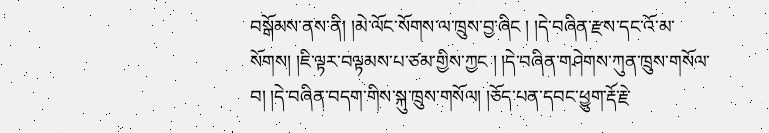བསྒོམས་ནས་ནི། །མེ་ལོང་སོགས་ལ་ཁྲུས་བྱ་ཞིང ། །དེ་བཞིན་རྫས་དང་འོ་མ་སོགས། །ཇི་ལྟར་བལྟམས་པ་ཙམ་གྱིས་ཀྱང ། །དེ་བཞིན་གཤེགས་ཀུན་ཁྲུས་གསོལ་བ། །དེ་བཞིན་བདག་གིས་སྐུ་ཁྲུས་གསོལ། །ཅོད་པན་དབང་ཕྱུག་རྡོ་རྗེ་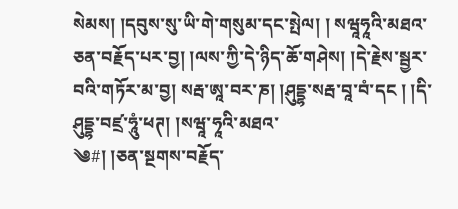སེམས། །དབུས་སུ་ཡི་གེ་གསུམ་དང་སྤེལ། ། སཝཱཧཱའི་མཐའ་ཅན་བརྗོད་པར་བྱ། །ལས་ཀྱི་དེ་ཉིད་ཆོ་གཤེས། །དེ་རྗེས་སྦྱར་བའི་གཏོར་མ་བྱ། སརྦ་ཨཱ་བར་ཎ། །ཤུདྡྷ་སརྦ་བཱ་བཾ་དང ། །དི་ཤུདྡྷ་བཛྲ་ཧཱུཾ་ཕཊ། །སཝཱ་ཧཱའི་མཐའ་
༄#། །ཅན་སྔགས་བརྗོད་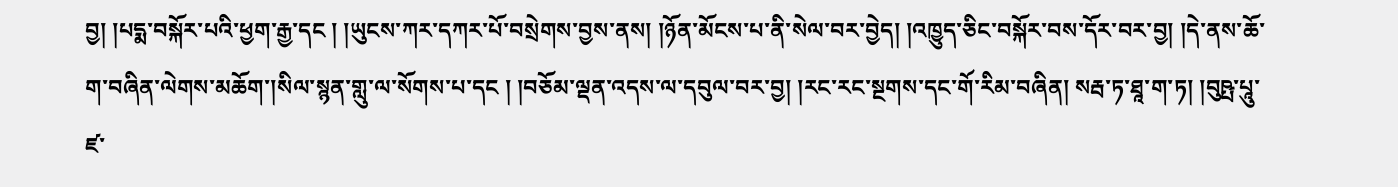བྱ། །པདྨ་བསྐོར་པའི་ཕྱག་རྒྱ་དང ། །ཡུངས་ཀར་དཀར་པོ་བསྲེགས་བྱས་ནས། །ཉོན་མོངས་པ་ནི་སེལ་བར་བྱེད། །འཁྱུད་ཅིང་བསྐོར་བས་དོར་བར་བྱ། །དེ་ནས་ཆོ་ག་བཞིན་ལེགས་མཆོག་།སིལ་སྙན་གླུ་ལ་སོགས་པ་དང ། །བཅོམ་ལྡན་འདས་ལ་དབུལ་བར་བྱ། །རང་རང་སྔགས་དང་གོ་རིམ་བཞིན། སརྦ་ཏ་ཐཱ་ག་ཏ། །བུཥྤ་པཱུ་ཛ་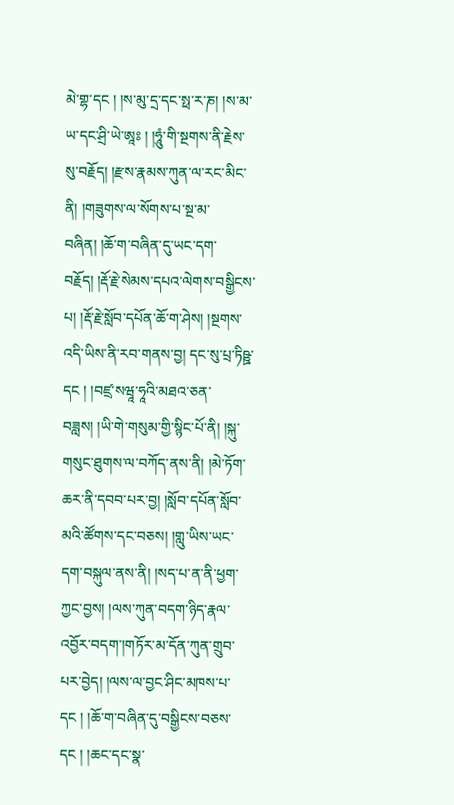མེ་གྷ་དང ། །ས་མུ་དྲ་དང་སྥ་ར་ཎ། །ས་མ་ཡ་དང་ཤྲི་ཡེ་ཨཱཿ ། །ཧཱུཾ་གི་སྔགས་ནི་རྗེས་སུ་བརྗོད། །རྫས་རྣམས་ཀུན་ལ་རང་མིང་ནི། །གཟུགས་ལ་སོགས་པ་སྔ་མ་བཞིན། །ཆོ་ག་བཞིན་དུ་ཡང་དག་བརྗོད། །རྡོ་རྗེ་སེམས་དཔའ་ལེགས་བསྒྱིངས་པ། །རྡོ་རྗེ་སློབ་དཔོན་ཆོ་ག་ཤེས། །སྔགས་འདི་ཡིས་ནི་རབ་གནས་བྱ། དང་སུ་པྲ་ཏིཥྛ་དང ། །བཛྲ་སཝཱ་ཧཱའི་མཐའ་ཅན་བཟླས། །ཡི་གེ་གསུམ་གྱི་སྙིང་པོ་ནི། །སྐུ་གསུང་ཐུགས་ལ་བཀོད་ནས་ནི། །མེ་ཏོག་ཆར་ནི་དབབ་པར་བྱ། །སློབ་དཔོན་སློབ་མའི་ཚོགས་དང་བཅས། །གླུ་ཡིས་ཡང་དག་བསྐུལ་ནས་ནི། །སད་པ་ན་ནི་ཕྱག་ཀྱང་བྱས། །ལས་ཀུན་བདག་ཉིད་རྣལ་འབྱོར་བདག་།གཏོར་མ་དོན་ཀུན་གྲུབ་པར་བྱེད། །ལས་ལ་བྱང་ཤིང་མཁས་པ་དང ། །ཆོ་ག་བཞིན་དུ་བསྒྱིངས་བཅས་དང ། །ཆང་དང་སྣ་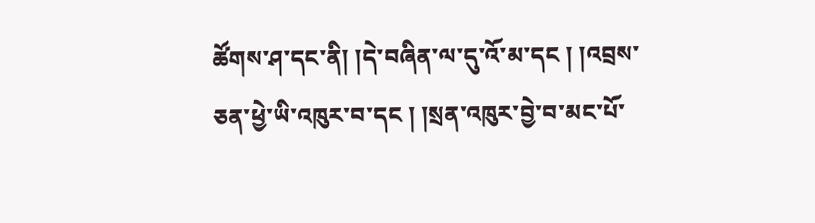ཚོགས་ཤ་དང་ནི། །དེ་བཞིན་ལ་དུ་འོ་མ་དང ། །འབྲས་ཅན་ཕྱེ་ཡི་འཁུར་བ་དང ། །སྲན་འཁུར་བྱེ་བ་མང་པོ་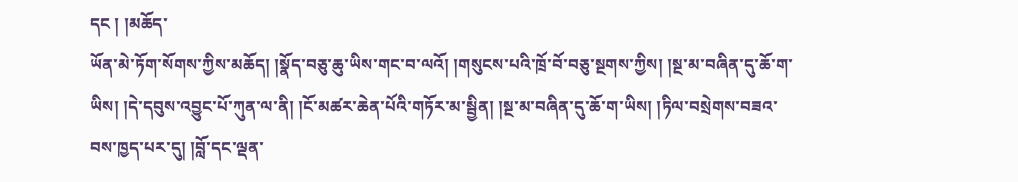དང ། །མཆོད་
ཡོན་མེ་ཏོག་སོགས་ཀྱིས་མཆོད། །སྣོད་བཅུ་ཆུ་ཡིས་གང་བ་ལའོ། །གསུངས་པའི་ཁྲོ་བོ་བཅུ་སྔགས་ཀྱིས། །སྔ་མ་བཞིན་དུ་ཆོ་ག་ཡིས། །དེ་དབུས་འབྱུང་པོ་ཀུན་ལ་ནི། །ངོ་མཚར་ཆེན་པོའི་གཏོར་མ་སྦྱིན། །སྔ་མ་བཞིན་དུ་ཆོ་ག་ཡིས། །ཏིལ་བསྲེགས་བཟའ་བས་ཁྱད་པར་དུ། །བློ་དང་ལྡན་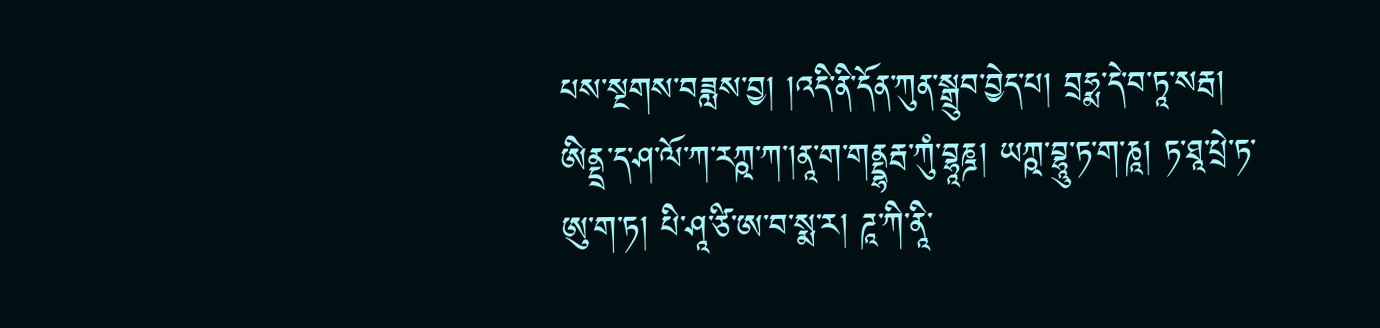པས་སྔགས་བཟླས་བྱ། །འདི་ནི་དོན་ཀུན་སྒྲུབ་བྱེད་པ། བྲཧྨ་དེ་བ་ཏཱ་སརྦ། ཨིནྡྲ་ད་ཤ་ལོ་ཀ་རཀྵ་ཀ་།ནཱ་ག་གནྡྷརྦ་ཀུཾ་བྷཱཎྜ། ཡཀྵ་བྷཱུ་ཏ་ག་ཎཱ། ཏ་ཐཱ་པྲེ་ཏ་ཨུ་ག་ཏ། པི་ཤཱ་ཙི་ཨ་བ་སྨ་ར། ཌཱ་ཀི་ནཱི་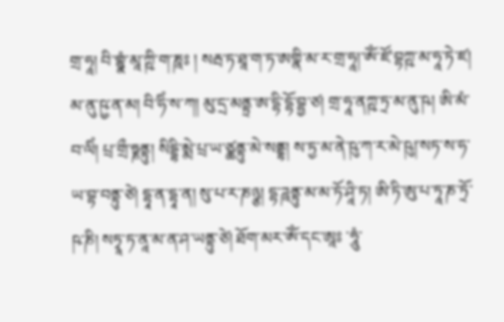གྲ་ཧཱ། བི་གྷྣཾ་མཱ་ཀྵི་ག་ཎཱཿ ། སརྦ་ཏ་ཐཱ་ག་ཏ་ཨགྣི་མ་ར་གྲ་ཧཱ།་ཨོཾ་ཛོ་བྷཀྵ་མ་ཧཱ་ཏེ་ཛ། མ་ནུ་ཥྱ་ན་མ། བི་ཧིཾ་ས་ཀ། མུ་དྲ་མནྟྲ་ཨ་དྷི་དྷོ་བྷྱ་ཙ། གྲ་ཧཱ་ནཀྵ་ཏྲ་མ་ནུ་ཥ། ཨི་མཾ་བ་ལིཾ། པྲ་གྲྀ་ཧྞནྟུ། སིདྡྷི་མྨེ་པྲ་ཡ་ཙྪནྟུ་མེ་སནྡྷ། ས་ཏྱ་མ་ནེ་ཥུ་ཀ་ར་མེ་ཥུ།་སཏ་ས་ཧ་ཡ་བྷ་བནྟུ་ཙེ། དྷཱ་ན་དྷཱ་ན། སུ་པ་ར་ཎཉྩ། དྷ་ཌཱནྟུ་མ་མ་ཏོ་ཤཱི་ཏ། ཨི་ཏི་ཨུ་པ་ཏཱ་ཎ་ཏྲོ་ཥ་ཎི། སཏྭཱ་ཏ་ནཱ་མ་ན་ཤ་ཡནྟུ་ཙེ། ཐོག་མར་ཨོཾ་དང་ཨཱཿ ་ཧཱུཾ་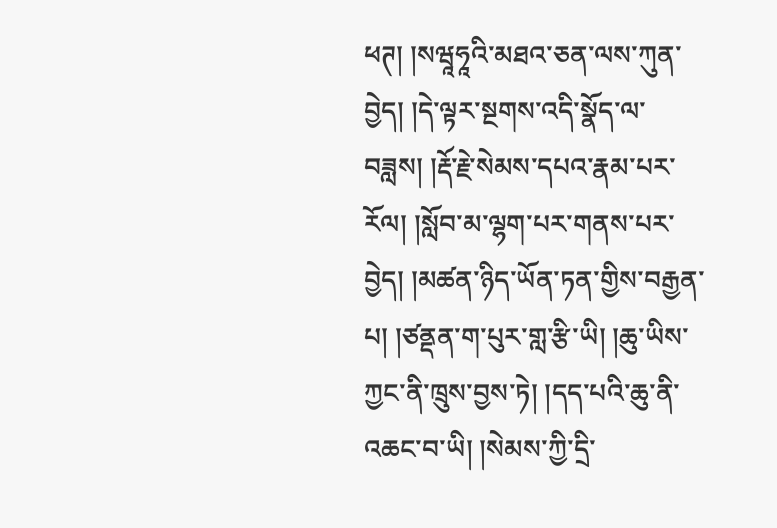ཕཊ། །སཝཱཧཱའི་མཐའ་ཅན་ལས་ཀུན་བྱེད། །དེ་ལྟར་སྔགས་འདི་སྣོད་ལ་བཟླས། །རྡོ་རྗེ་སེམས་དཔའ་རྣམ་པར་རོལ། །སློབ་མ་ལྷག་པར་གནས་པར་བྱེད། །མཚན་ཉིད་ཡོན་ཏན་གྱིས་བརྒྱན་པ། །ཙནྡན་ག་པུར་གླ་རྩི་ཡི། །ཆུ་ཡིས་ཀྱང་ནི་ཁྲུས་བྱས་ཏེ། །དད་པའི་ཆུ་ནི་འཆང་བ་ཡི། །སེམས་ཀྱི་དྲི་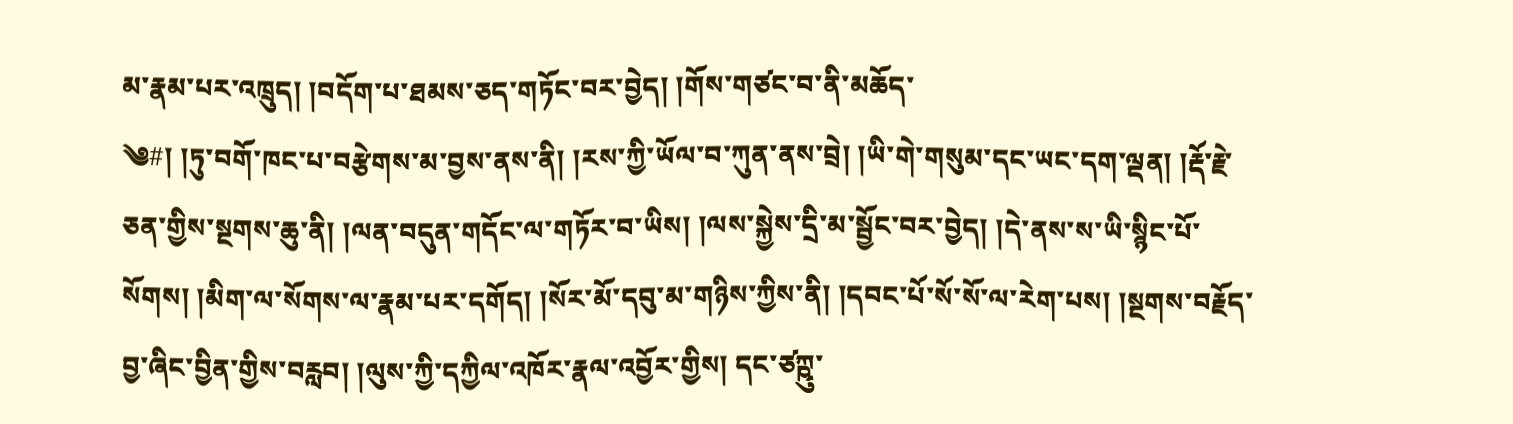མ་རྣམ་པར་འཁྲུད། །བདོག་པ་ཐམས་ཅད་གཏོང་བར་བྱེད། །གོས་གཙང་བ་ནི་མཆོད་
༄#། །ཏུ་བགོ་ཁང་པ་བརྩེགས་མ་བྱས་ནས་ནི། །རས་ཀྱི་ཡོལ་བ་ཀུན་ནས་བྲེ། །ཡི་གེ་གསུམ་དང་ཡང་དག་ལྡན། །རྡོ་རྗེ་ཅན་གྱིས་སྔགས་ཆུ་ནི། །ལན་བདུན་གདོང་ལ་གཏོར་བ་ཡིས། །ལས་སྐྱེས་དྲི་མ་སྦྱོང་བར་བྱེད། །དེ་ནས་ས་ཡི་སྙིང་པོ་སོགས། །མིག་ལ་སོགས་ལ་རྣམ་པར་དགོད། །སོར་མོ་དབུ་མ་གཉིས་ཀྱིས་ནི། །དབང་པོ་སོ་སོ་ལ་རེག་པས། །སྔགས་བརྗོད་བྱ་ཞིང་བྱིན་གྱིས་བརླབ། །ལུས་ཀྱི་དཀྱིལ་འཁོར་རྣལ་འབྱོར་གྱིས། དང་ཙཀྵུ་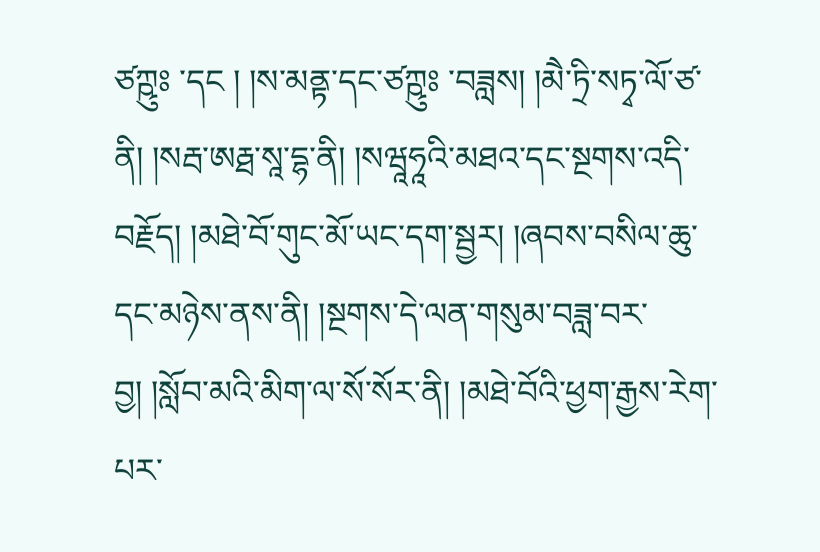ཙཀྵུཿ ་དང ། །ས་མནྟ་དང་ཙཀྵུཿ ་བཟླས། །མཻ་ཏྲི་སཏྭ་ལོ་ཙ་ནི། །སརྦ་ཨརྠ་སཱ་དྷ་ནི། །སཝཱཧཱའི་མཐའ་དང་སྔགས་འདི་བརྗོད། །མཐེ་བོ་གུང་མོ་ཡང་དག་སྦྱར། །ཞབས་བསིལ་ཆུ་དང་མཉེས་ནས་ནི། །སྔགས་དེ་ལན་གསུམ་བཟླ་བར་བྱ། །སློབ་མའི་མིག་ལ་སོ་སོར་ནི། །མཐེ་བོའི་ཕྱག་རྒྱས་རེག་པར་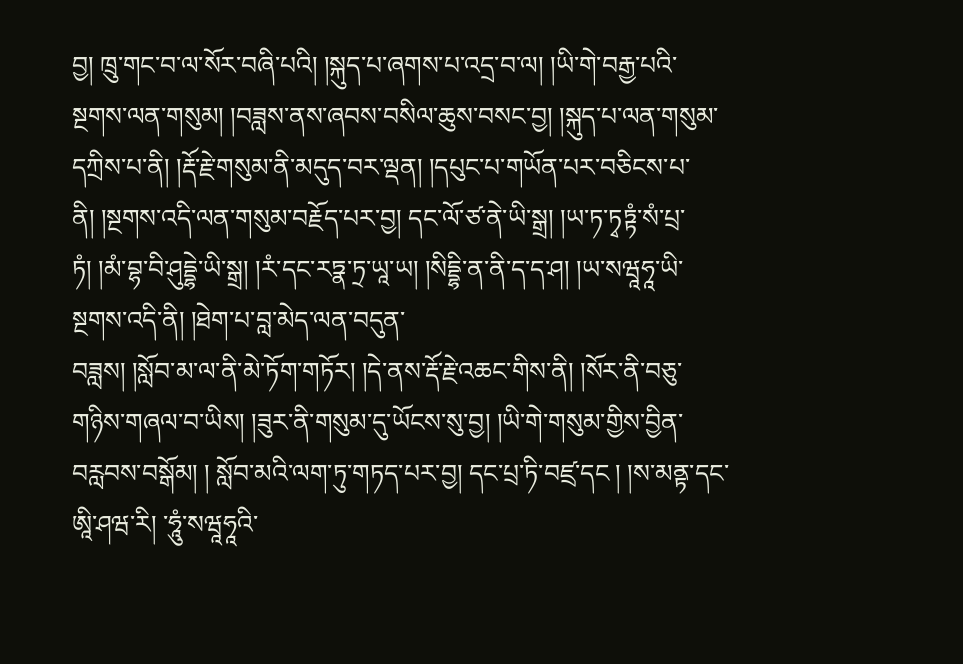བྱ། ཁྲུ་གང་བ་ལ་སོར་བཞི་པའི། །སྐུད་པ་ཞགས་པ་འདྲ་བ་ལ། །ཡི་གེ་བརྒྱ་པའི་སྔགས་ལན་གསུམ། །བཟླས་ནས་ཞབས་བསིལ་ཆུས་བསང་བྱ། །སྐུད་པ་ལན་གསུམ་དཀྲིས་པ་ནི། །རྡོ་རྗེ་གསུམ་ནི་མདུད་བར་ལྡན། །དཔུང་པ་གཡོན་པར་བཅིངས་པ་ནི། །སྔགས་འདི་ལན་གསུམ་བརྗོད་པར་བྱ། དང་ལོ་ཙ་ནེ་ཡི་སྒྲ། །ཡ་ཏ་ཏྭཏྟཾ་སཾ་པྲ་ཏཾ། །མཾ་བྷ་བི་ཤུདྡྷེ་ཡི་སྒྲ། །རཾ་དང་རཏྣ་ཏྲ་ཡཱ་ཡ། །སིདྡྷི་ན་ནི་ད་ད་ཤ། །ཡ་སཝཱཧཱ་ཡི་སྔགས་འདི་ནི། །ཐེག་པ་བླ་མེད་ལན་བདུན་
བཟླས། །སློབ་མ་ལ་ནི་མེ་ཏོག་གཏོར། །དེ་ནས་རྡོ་རྗེ་འཆང་གིས་ནི། །སོར་ནི་བཅུ་གཉིས་གཞལ་བ་ཡིས། །ཟུར་ནི་གསུམ་དུ་ཡོངས་སུ་བྱ། །ཡི་གེ་གསུམ་གྱིས་བྱིན་བརླབས་བསྒོམ། ། སློབ་མའི་ལག་ཏུ་གཏད་པར་བྱ། དང་པྲ་ཏི་བཛྲ་དང ། །ས་མནྟ་དང་ཨཱི་ཤཝ་རི། ་ཧཱུཾ་སཝཱཧཱའི་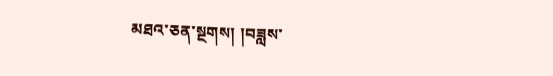མཐའ་ཅན་སྔགས། །བཟླས་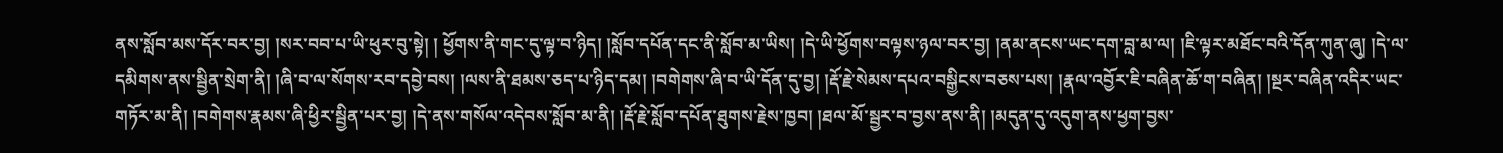ནས་སློབ་མས་དོར་བར་བྱ། །སར་བབ་པ་ཡི་ཕུར་བུ་སྟེ། ། ཕྱོགས་ནི་གང་དུ་ལྟ་བ་ཉིད། །སློབ་དཔོན་དང་ནི་སློབ་མ་ཡིས། །དེ་ཡི་ཕྱོགས་བལྟས་ཉལ་བར་བྱ། །ནམ་ནངས་ཡང་དག་བླ་མ་ལ། །ཇི་ལྟར་མཐོང་བའི་དོན་ཀུན་ཞུ། །དེ་ལ་དམིགས་ནས་སྦྱིན་སྲེག་ནི། །ཞི་བ་ལ་སོགས་རབ་དབྱེ་བས། །ལས་ནི་ཐམས་ཅད་པ་ཉིད་དམ། །བགེགས་ཞི་བ་ཡི་དོན་དུ་བྱ། །རྡོ་རྗེ་སེམས་དཔའ་བསྒྱིངས་བཅས་པས། །རྣལ་འབྱོར་ཇི་བཞིན་ཆོ་ག་བཞིན། །སྔར་བཞིན་འདིར་ཡང་གཏོར་མ་ནི། །བགེགས་རྣམས་ཞི་ཕྱིར་སྦྱིན་པར་བྱ། །དེ་ནས་གསོལ་འདེབས་སློབ་མ་ནི། །རྡོ་རྗེ་སློབ་དཔོན་ཐུགས་རྗེས་ཁྱབ། །ཐལ་མོ་སྦྱར་བ་བྱས་ནས་ནི། །མདུན་དུ་འདུག་ནས་ཕྱག་བྱས་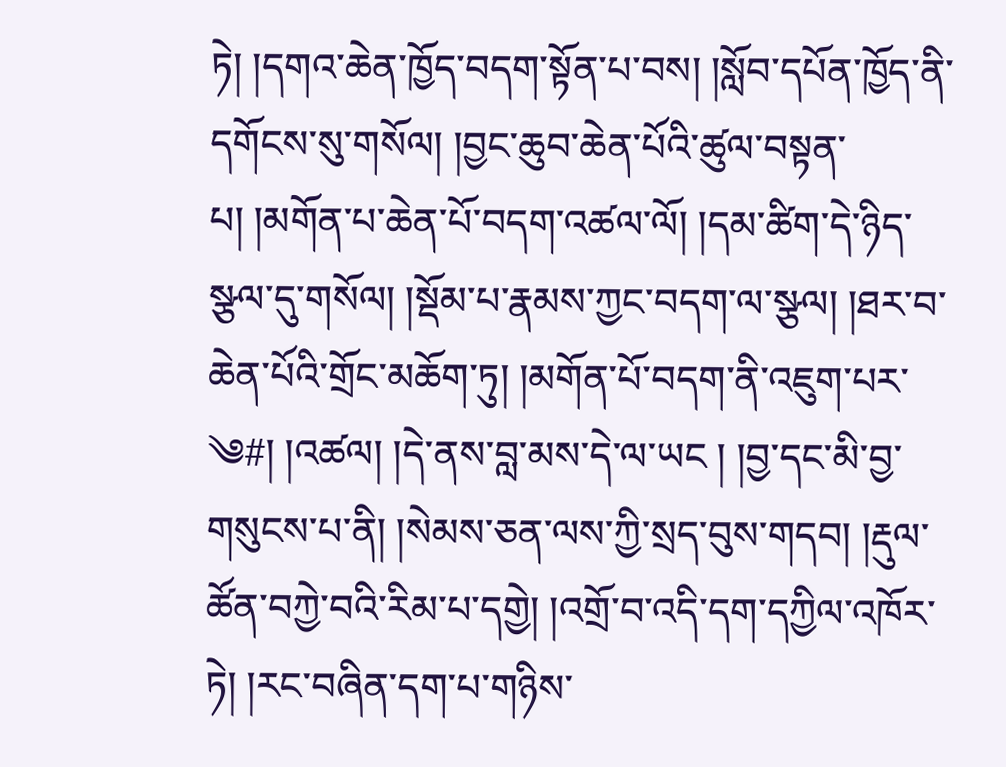ཏེ། །དགའ་ཆེན་ཁྱོད་བདག་སྟོན་པ་བས། །སློབ་དཔོན་ཁྱོད་ནི་དགོངས་སུ་གསོལ། །བྱང་ཆུབ་ཆེན་པོའི་ཚུལ་བསྟན་པ། །མགོན་པ་ཆེན་པོ་བདག་འཚལ་ལོ། །དམ་ཚིག་དེ་ཉིད་སྩལ་དུ་གསོལ། །སྡོམ་པ་རྣམས་ཀྱང་བདག་ལ་སྩལ། །ཐར་བ་ཆེན་པོའི་གྲོང་མཆོག་ཏུ། །མགོན་པོ་བདག་ནི་འཇུག་པར་
༄#། །འཚལ། །དེ་ནས་བླ་མས་དེ་ལ་ཡང ། །བྱ་དང་མི་བྱ་གསུངས་པ་ནི། །སེམས་ཅན་ལས་ཀྱི་སྲད་བུས་གདབ། །རྡུལ་ཚོན་བཀྱེ་བའི་རིམ་པ་དགྱེ། །འགྲོ་བ་འདི་དག་དཀྱིལ་འཁོར་ཏེ། །རང་བཞིན་དག་པ་གཉིས་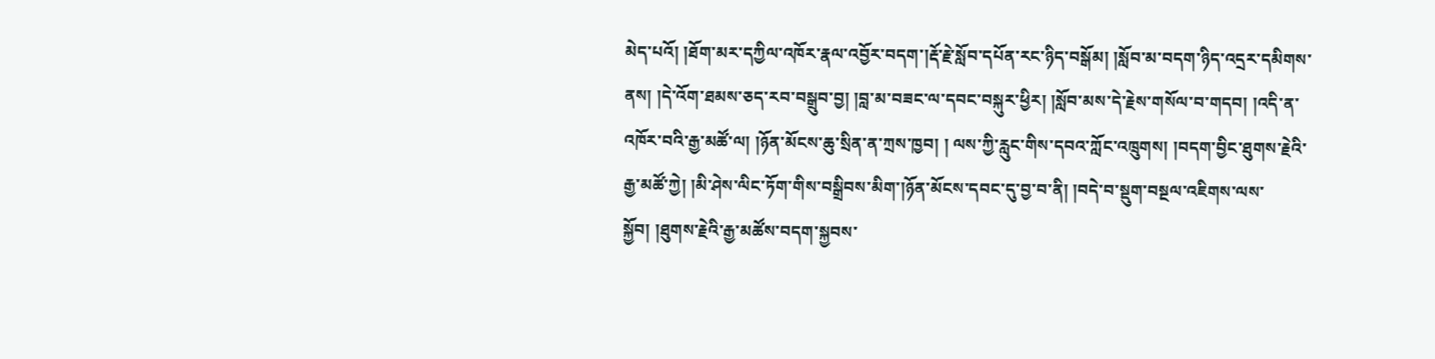མེད་པའོ། །ཐོག་མར་དཀྱིལ་འཁོར་རྣལ་འབྱོར་བདག་།རྡོ་རྗེ་སློབ་དཔོན་རང་ཉིད་བསྒོམ། །སློབ་མ་བདག་ཉིད་འདྲར་དམིགས་ནས། །དེ་འོག་ཐམས་ཅད་རབ་བསྒྲུབ་བྱ། །བླ་མ་བཟང་ལ་དབང་བསྐུར་ཕྱིར། །སློབ་མས་དེ་རྗེས་གསོལ་བ་གདབ། །འདི་ན་འཁོར་བའི་རྒྱ་མཚོ་ལ། །ཉོན་མོངས་ཆུ་སྲིན་ན་ཀྲས་ཁྱབ། ། ལས་ཀྱི་རླུང་གིས་དབའ་ཀློང་འཁྲུགས། །བདག་བྱིང་ཐུགས་རྗེའི་རྒྱ་མཚོ་ཀྱེ། །མི་ཤེས་ལིང་ཏོག་གིས་བསྒྲིབས་མིག་།ཉོན་མོངས་དབང་དུ་བྱ་བ་ནི། །བདེ་བ་སྡུག་བསྔལ་འཇིགས་ལས་སྐྱོབ། །ཐུགས་རྗེའི་རྒྱ་མཚོས་བདག་སྐྱབས་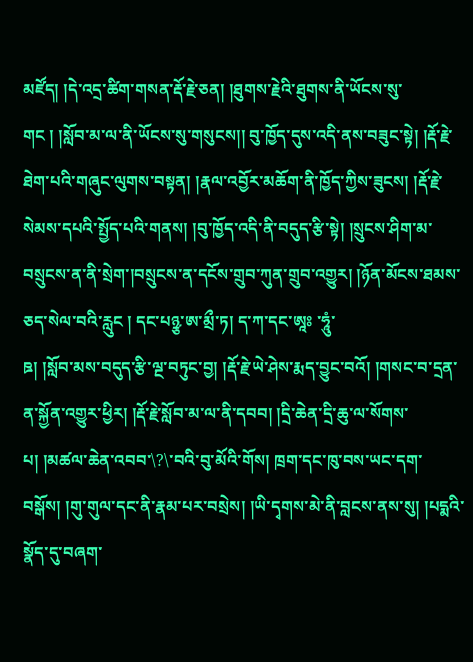མཛོད། །དེ་འདྲ་ཚིག་གསན་རྡོ་རྗེ་ཅན། །ཐུགས་རྗེའི་ཐུགས་ནི་ཡོངས་སུ་གང ། །སློབ་མ་ལ་ནི་ཡོངས་སུ་གསུངས།། བུ་ཁྱོད་དུས་འདི་ནས་བཟུང་སྟེ། །རྡོ་རྗེ་ཐེག་པའི་གཞུང་ལུགས་བསྟན། །རྣལ་འབྱོར་མཆོག་ནི་ཁྱོད་ཀྱིས་ཟུངས། །རྡོ་རྗེ་སེམས་དཔའི་སྤྱོད་པའི་གནས། །བུ་ཁྱོད་འདི་ནི་བདུད་རྩི་སྟེ། །སྲུངས་ཤིག་མ་བསྲུངས་ན་ནི་སྲེག་།བསྲུངས་ན་དངོས་གྲུབ་ཀུན་གྲུབ་འགྱུར། །ཉོན་མོངས་ཐམས་ཅད་སེལ་བའི་རླུང ། དང་པཉྩ་ཨ་མྲྀ་ཏ། ད་ཀ་དང་ཨཱཿ ་ཧཱུཾ་
ཋ། །སློབ་མས་བདུད་རྩི་ལྔ་བཏུང་བྱ། །རྡོ་རྗེ་ཡེ་ཤེས་རྨད་བྱུང་བའོ། །གསང་བ་དྲན་ན་སྐྱོན་འགྱུར་ཕྱིར། །རྡོ་རྗེ་སློབ་མ་ལ་ནི་དབབ། །དྲི་ཆེན་དྲི་ཆུ་ལ་སོགས་པ། །མཚལ་ཆེན་འབབ་\?\་བའི་བུ་མོའི་གོས། ཁྲག་དང་ཁུ་བས་ཡང་དག་བསྒོས། །གུ་གུལ་དང་ནི་རྣམ་པར་བསྲེས། །ཡི་དྭགས་མེ་ནི་བླངས་ནས་སུ། །པདྨའི་སྣོད་དུ་བཞག་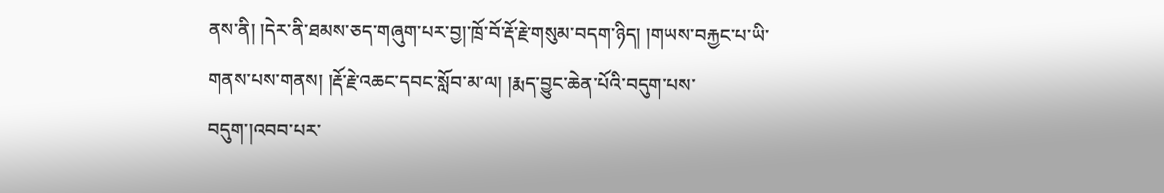ནས་ནི། །དེར་ནི་ཐམས་ཅད་གཞུག་པར་བྱ།་ཁྲོ་བོ་རྡོ་རྗེ་གསུམ་བདག་ཉིད། །གཡས་བརྐྱང་པ་ཡི་གནས་པས་གནས། །རྡོ་རྗེ་འཆང་དབང་སློབ་མ་ལ། །རྨད་བྱུང་ཆེན་པོའི་བདུག་པས་བདུག་།འབབ་པར་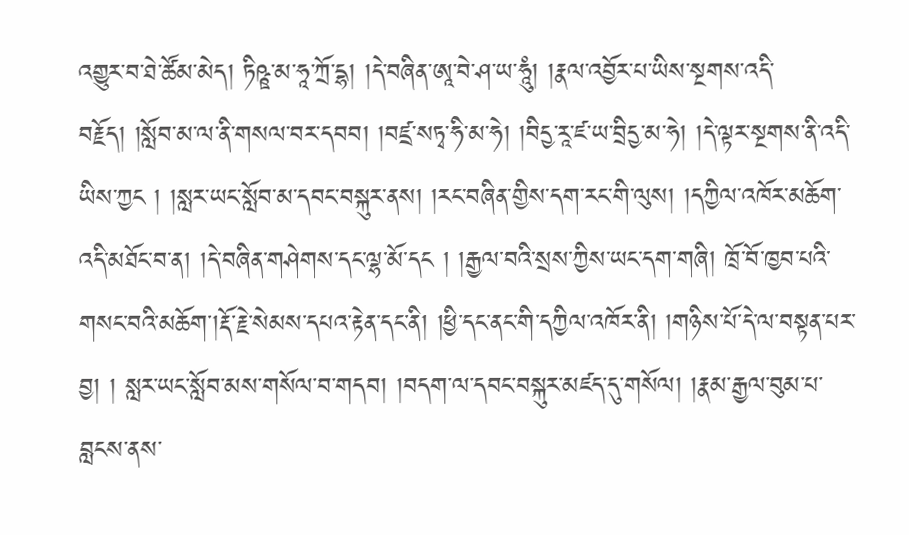འགྱུར་བ་ཐེ་ཚོམ་མེད། ཏིཥྛ་མ་ཧཱ་ཀྲོ་དྷ། །དེ་བཞིན་ཨཱ་བེ་ཤ་ཡ་ཧཱུཾ། །རྣལ་འབྱོར་པ་ཡིས་སྔགས་འདི་བརྗོད། །སློབ་མ་ལ་ནི་གསལ་བར་དབབ། །བཛྲ་སཏྭ་ཧི་མ་ཧེ། །བིདྱ་རཱ་ཛ་ཡ་བྲིདྱ་མ་ཧེ། །དེ་ལྟར་སྔགས་ནི་འདི་ཡིས་ཀྱང ། །སླར་ཡང་སློབ་མ་དབང་བསྐུར་ནས། །རང་བཞིན་གྱིས་དག་རང་གི་ལུས། །དཀྱིལ་འཁོར་མཆོག་འདི་མཐོང་བ་ན། །དེ་བཞིན་གཤེགས་དང་ལྷ་མོ་དང ། །རྒྱལ་བའི་སྲས་ཀྱིས་ཡང་དག་གཞི། ཁྲོ་བོ་ཁྱབ་པའི་གསང་བའི་མཆོག་།རྡོ་རྗེ་སེམས་དཔའ་རྟེན་དང་ནི། །ཕྱི་དང་ནང་གི་དཀྱིལ་འཁོར་ནི། །གཉིས་པོ་དེ་ལ་བསྟན་པར་བྱ། ། སླར་ཡང་སློབ་མས་གསོལ་བ་གདབ། །བདག་ལ་དབང་བསྐུར་མཛད་དུ་གསོལ། །རྣམ་རྒྱལ་བུམ་པ་བླངས་ནས་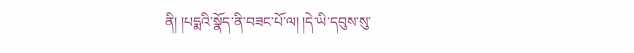ནི། །པདྨའི་སྣོད་ནི་བཟང་པོ་ལ། །དེ་ཡི་དབུས་སུ་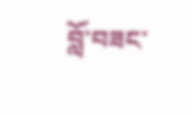བློ་བཟང་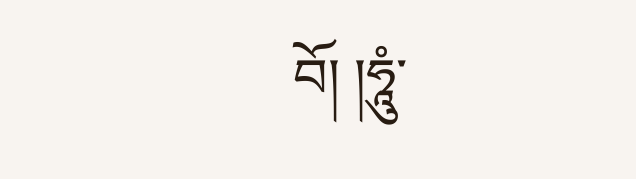བོ། །ཧཱུཾ་